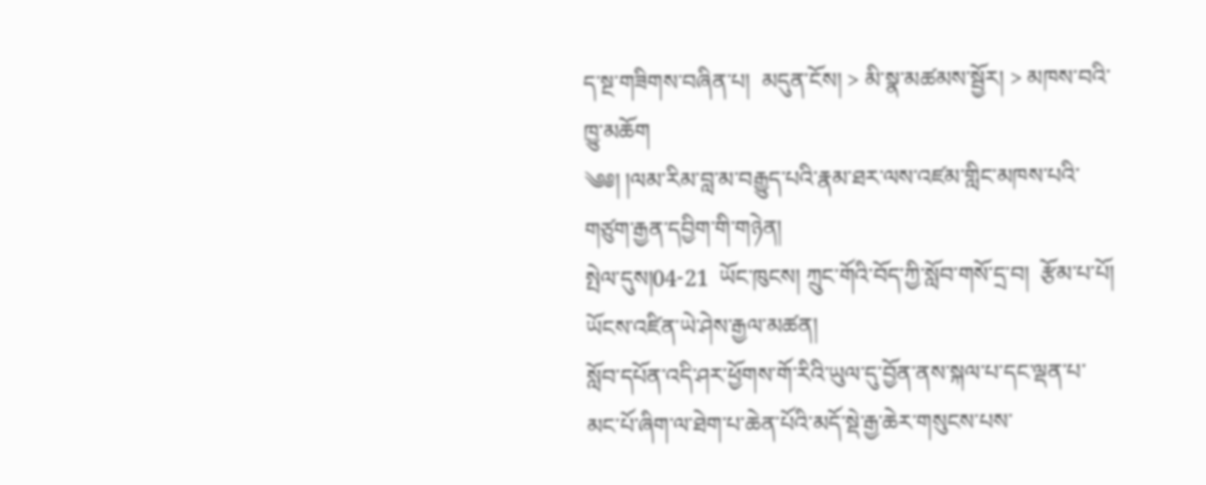ད་སྔ་གཟིགས་བཞིན་པ།  མདུན་ངོས། > མི་སྣ་མཚམས་སྦྱོར། > མཁས་བའི་ཁྱུ་མཆོག
༄༅། །ལམ་རིམ་བླ་མ་བརྒྱུད་པའི་རྣམ་ཐར་ལས་འཛམ་གླིང་མཁས་པའི་གཙུག་རྒྱན་དབྱིག་གི་གཉེན།
སྤེལ་དུས།04-21  ཡོང་ཁུངས། ཀྲུང་གོའི་བོད་ཀྱི་སློབ་གསོ་དྲ་བ།  རྩོམ་པ་པོ། ཡོངས་འཛིན་ཡེ་ཤེས་རྒྱལ་མཚན།
སློབ་དཔོན་འདི་ཤར་ཕྱོགས་གོ་རིའི་ཡུལ་དུ་བྱོན་ནས་སྐལ་པ་དང་ལྡན་པ་མང་པོ་ཞིག་ལ་ཐེག་པ་ཆེན་པོའི་མདོ་སྡེ་རྒྱ་ཆེར་གསུངས་པས་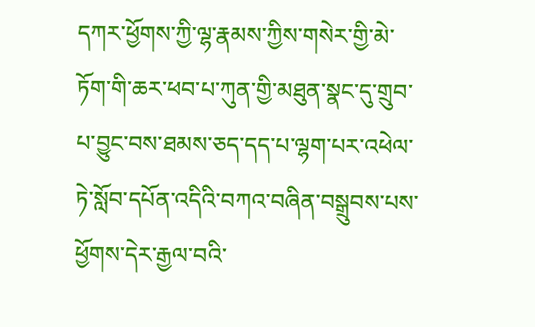དཀར་ཕྱོགས་ཀྱི་ལྷ་རྣམས་ཀྱིས་གསེར་གྱི་མེ་ཏོག་གི་ཆར་ཕབ་པ་ཀུན་གྱི་མཐུན་སྣང་དུ་གྲུབ་པ་བྱུང་བས་ཐམས་ཅད་དད་པ་ལྷག་པར་འཕེལ་ཏེ་སློབ་དཔོན་འདིའི་བཀའ་བཞིན་བསྒྲུབས་པས་ཕྱོགས་དེར་རྒྱལ་བའི་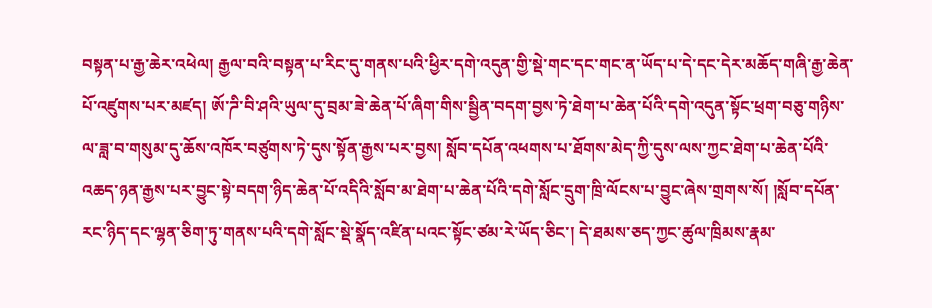བསྟན་པ་རྒྱ་ཆེར་འཕེལ། རྒྱལ་བའི་བསྟན་པ་རིང་དུ་གནས་པའི་ཕྱིར་དགེ་འདུན་གྱི་སྡེ་གང་དང་གང་ན་ཡོད་པ་དེ་དང་དེར་མཆོད་གཞི་རྒྱ་ཆེན་པོ་འཛུགས་པར་མཛད། ཨོ་ཌི་བི་ཤའི་ཡུལ་དུ་བྲམ་ཟེ་ཆེན་པོ་ཞིག་གིས་སྦྱིན་བདག་བྱས་ཏེ་ཐེག་པ་ཆེན་པོའི་དགེ་འདུན་སྟོང་ཕྲག་བཅུ་གཉིས་ལ་ཟླ་བ་གསུམ་དུ་ཆོས་འཁོར་བཙུགས་ཏེ་དུས་སྟོན་རྒྱས་པར་བྱས། སློབ་དཔོན་འཕགས་པ་ཐོགས་མེད་ཀྱི་དུས་ལས་ཀྱང་ཐེག་པ་ཆེན་པོའི་འཆད་ཉན་རྒྱས་པར་བྱུང་སྟེ་བདག་ཉིད་ཆེན་པོ་འདིའི་སློབ་མ་ཐེག་པ་ཆེན་པོའི་དགེ་སློང་དྲུག་ཁྲི་ལོངས་པ་བྱུང་ཞེས་གྲགས་སོ། །སློབ་དཔོན་རང་ཉིད་དང་ལྷན་ཅིག་ཏུ་གནས་པའི་དགེ་སློང་སྡེ་སྣོད་འཛིན་པའང་སྟོང་ཙམ་རེ་ཡོད་ཅིང་། དེ་ཐམས་ཅད་ཀྱང་ཚུལ་ཁྲིམས་རྣམ་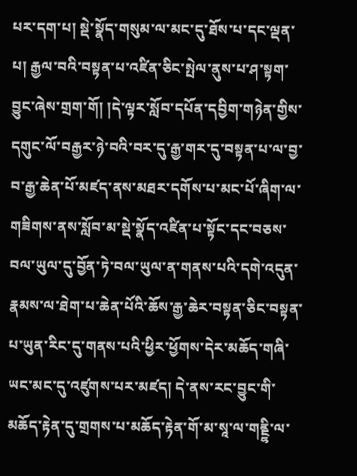པར་དག་པ། སྡེ་སྣོད་གསུམ་ལ་མང་དུ་ཐོས་པ་དང་ལྡན་པ། རྒྱལ་བའི་བསྟན་པ་འཛིན་ཅིང་སྤེལ་ནུས་པ་ཤ་སྟག་བྱུང་ཞེས་གྲག་གོ། །དེ་ལྟར་སློབ་དཔོན་དབྱིག་གཉེན་གྱིས་དགུང་ལོ་བརྒྱར་ཉེ་བའི་བར་དུ་རྒྱ་གར་དུ་བསྟན་པ་ལ་བྱ་བ་རྒྱ་ཆེན་པོ་མཛད་ནས་མཐར་དགོས་པ་མང་པོ་ཞིག་ལ་གཟིགས་ནས་སློབ་མ་སྡེ་སྣོད་འཛིན་པ་སྟོང་དང་བཅས་བལ་ཡུལ་དུ་བྱོན་ཏེ་བལ་ཡུལ་ན་གནས་པའི་དགེ་འདུན་རྣམས་ལ་ཐེག་པ་ཆེན་པོའི་ཆོས་རྒྱ་ཆེར་བསྟན་ཅིང་བསྟན་པ་ཡུན་རིང་དུ་གནས་པའི་ཕྱིར་ཕྱོགས་དེར་མཆོད་གཞི་ཡང་མང་དུ་འཛུགས་པར་མཛད། དེ་ནས་རང་བྱུང་གི་མཆོད་རྟེན་དུ་གྲགས་པ་མཆོད་རྟེན་གོ་མ་སཱ་ལ་གནྔྷི་ལ་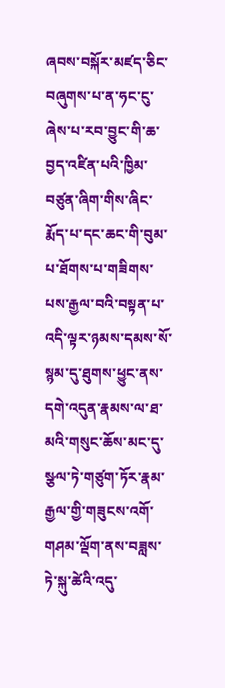ཞབས་བསྐོར་མཛད་ཅིང་བཞུགས་པ་ན་ཧང་ངུ་ཞེས་པ་རབ་བྱུང་གི་ཆ་བྱད་འཛིན་པའི་ཁྱིམ་བཙུན་ཞིག་གིས་ཞིང་རྨོད་པ་དང་ཆང་གི་བུམ་པ་ཐོགས་པ་གཟིགས་པས་རྒྱལ་བའི་བསྟན་པ་འདི་ལྟར་ཉམས་དམས་སོ་སྙམ་དུ་ཐུགས་ཕྱུང་ནས་དགེ་འདུན་རྣམས་ལ་ཐ་མའི་གསུང་ཆོས་མང་དུ་སྩལ་ཏེ་གཙུག་ཏོར་རྣམ་རྒྱལ་གྱི་གཟུངས་འགོ་གཤམ་ལྡོག་ནས་བཟླས་ཏེ་སྐུ་ཚེའི་འདུ་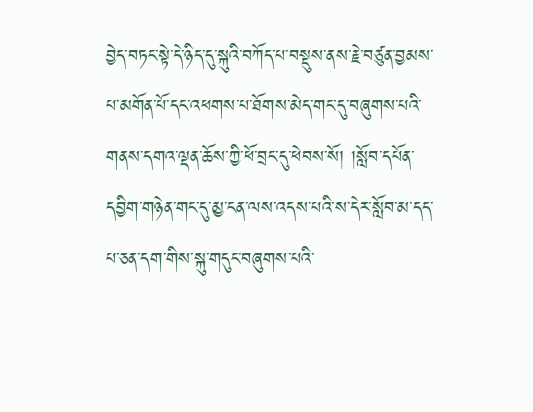བྱེད་བཏང་སྟེ་དེ་ཉིད་དུ་སྐུའི་བཀོད་པ་བསྡུས་ནས་རྗེ་བཙུན་བྱམས་པ་མགོན་པོ་དང་འཕགས་པ་ཐོགས་མེད་གང་དུ་བཞུགས་པའི་གནས་དགའ་ལྡན་ཆོས་ཀྱི་ཕོ་བྲང་དུ་ཕེབས་སོ། །སློབ་དཔོན་དབྱིག་གཉེན་གང་དུ་མྱ་ངན་ལས་འདས་པའི་ས་དེར་སློབ་མ་དད་པ་ཅན་དག་གིས་སྐུ་གདུང་བཞུགས་པའི་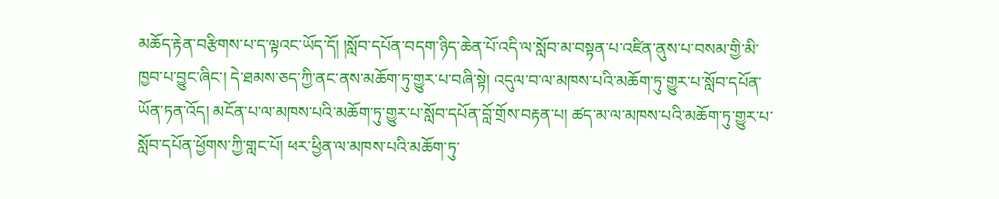མཆོད་རྟེན་བརྩིགས་པ་ད་ལྟའང་ཡོད་དོ། །སློབ་དཔོན་བདག་ཉིད་ཆེན་པོ་འདི་ལ་སློབ་མ་བསྟན་པ་འཛིན་ནུས་པ་བསམ་གྱི་མི་ཁྱབ་པ་བྱུང་ཞིང་། དེ་ཐམས་ཅད་ཀྱི་ནང་ནས་མཆོག་ཏུ་གྱུར་པ་བཞི་སྟེ། འདུལ་བ་ལ་མཁས་པའི་མཆོག་ཏུ་གྱུར་པ་སློབ་དཔོན་ཡོན་ཏན་འོད། མངོན་པ་ལ་མཁས་པའི་མཆོག་ཏུ་གྱུར་པ་སློབ་དཔོན་བློ་གྲོས་བརྟན་པ། ཚད་མ་ལ་མཁས་པའི་མཆོག་ཏུ་གྱུར་པ་སློབ་དཔོན་ཕྱོགས་ཀྱི་གླང་པོ། ཕར་ཕྱིན་ལ་མཁས་པའི་མཆོག་ཏུ་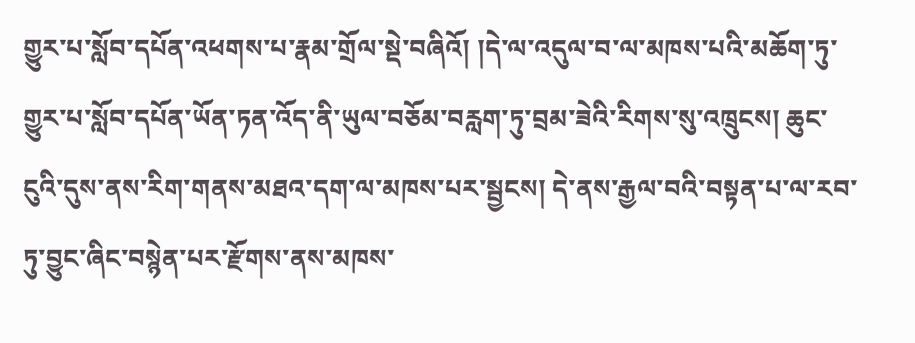གྱུར་པ་སློབ་དཔོན་འཕགས་པ་རྣམ་གྲོལ་སྡེ་བཞིའོ། །དེ་ལ་འདུལ་བ་ལ་མཁས་པའི་མཆོག་ཏུ་གྱུར་པ་སློབ་དཔོན་ཡོན་ཏན་འོད་ནི་ཡུལ་བཅོམ་བརླག་ཏུ་བྲམ་ཟེའི་རིགས་སུ་འཁྲུངས། ཆུང་ངུའི་དུས་ནས་རིག་གནས་མཐའ་དག་ལ་མཁས་པར་སྦྱངས། དེ་ནས་རྒྱལ་བའི་བསྟན་པ་ལ་རབ་ཏུ་བྱུང་ཞིང་བསྙེན་པར་རྫོགས་ནས་མཁས་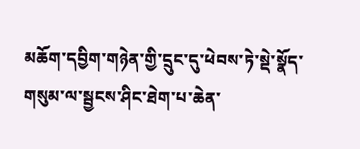མཆོག་དབྱིག་གཉེན་གྱི་དྲུང་དུ་ཕེབས་ཏེ་སྡེ་སྣོད་གསུམ་ལ་སྦྱངས་ཤིང་ཐེག་པ་ཆེན་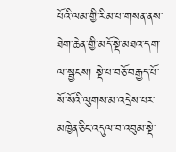པོའི་ལམ་གྱི་རིམ་པ་གསན་ནས་ཐེག་ཆེན་གྱི་མདོ་སྡེ་མཐའ་དག་ལ་སྦྱངས། སྡེ་པ་བཅོ་བརྒྱད་པོ་སོ་སོའི་ལུགས་མ་འདྲེས་པར་མཁྱེན་ཅིང་འདུལ་བ་འབུམ་སྡེ་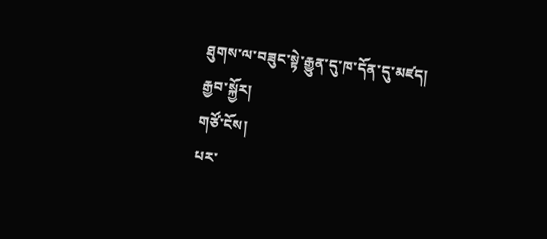ཐུགས་ལ་བཟུང་སྟེ་རྒྱུན་དུ་ཁ་དོན་དུ་མཛད།
རྒྱབ་སྐྱོར།
གཙོ་ངོས།
པར་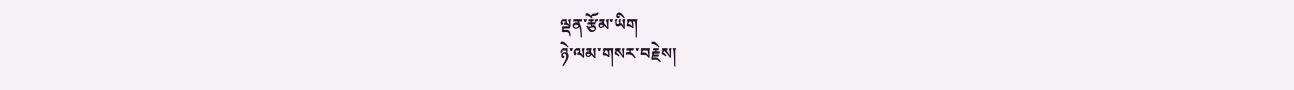ལྡན་རྩོམ་ཡིག
ཉེ་ལམ་གསར་བརྗེས།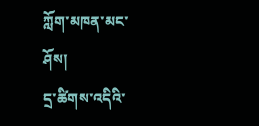ཀློག་མཁན་མང་ཤོས།
དྲ་ཚིགས་འདིའི་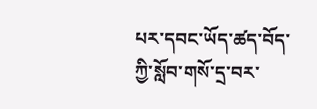པར་དབང་ཡོད་ཚད་བོད་ཀྱི་སློབ་གསོ་དྲ་བར་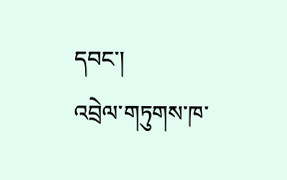དབང་།
འབྲེལ་གཏུགས་ཁ་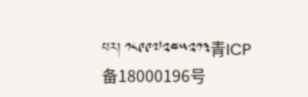པར། ༡༨༩༩༧༢༤༥༢༡༣青ICP备18000196号